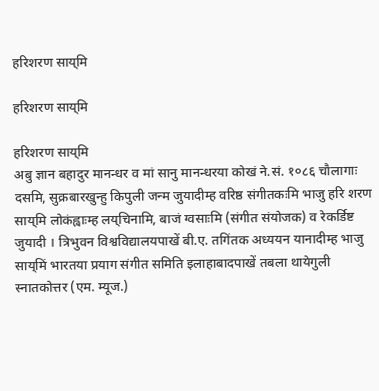हरिशरण साय्‌मि

हरिशरण साय्‌मि

हरिशरण साय्‌मि
अबु ज्ञान बहादुर मानन्धर व मां सानु मानन्धरया कोखं ने.सं. १०८६ चौलागाः दसमि, सुक्रबारखुन्हु किपुली जन्म जुयादीम्ह वरिष्ठ संगीतकःमि भाजु हरि शरण साय्‌मि लोकंह्वाःम्ह लय्‌चिनामि, बाजं ग्वसाःमि (संगीत संयोजक) व रेकर्डिष्ट जुयादी । त्रिभुवन विश्वविद्यालयपाखें बी.ए. तगिंतक अध्ययन यानादीम्ह भाजु साय्‌मिं भारतया प्रयाग संगीत समिति इलाहाबादपाखें तबला थायेगुली स्नातकोत्तर (एम. म्यूज.)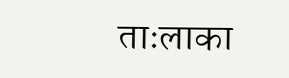ताःलाका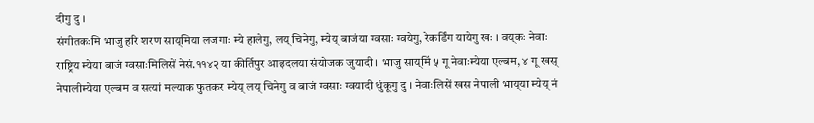दीगु दु ।
संगीतकःमि भाजु हरि शरण साय्‌मिया लजगाः म्ये हालेगु, लय्‌ चिनेगु, म्येय्‌ बाजंया ग्वसाः ग्वयेगु, रेकर्डिंग यायेगु खः । वय्‌कः नेवाः राष्ट्रिय म्येया बाजं ग्वसाःमिलिसें नेसं.११४२ या कीर्तिपुर आइदलया संयोजक जुयादी । भाजु साय्‌मिं ५ गू नेवाःम्येया एल्बम, ४ गू खस् नेपालीम्येया एल्बम व सत्यां मल्याक फुतकर म्येय्‌ लय्‌ चिनेगु व बाजं ग्वसाः ग्वयादी धुंकूगु दु । नेवाःलिसें खस नेपाली भाय्‌या म्येय्‌ नं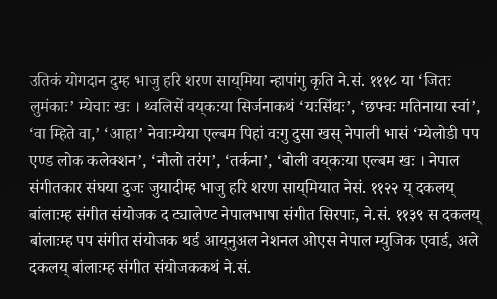उतिकं योगदान दुम्ह भाजु हरि शरण साय्‌मिया न्हापांगु कृति ने.सं. १११८ या ‘जितः लुमंकाः’ म्येचाः खः । थ्वलिसें वय्‌कःया सिर्जनाकथं ‘यःसिंद्यः’, ‘छफ्वः मतिनाया स्वां’, ‘वा म्हिते वा,’ ‘आहा’ नेवाःम्येया एल्बम पिहां वःगु दुसा खस् नेपाली भासं ‘म्येलोडी पप एण्ड लोक कलेक्शन’, ‘नौलो तरंग’, ‘तर्कना’, ‘बोली वय्‌कःया एल्बम खः । नेपाल संगीतकार संघया दुजः जुयादीम्ह भाजु हरि शरण साय्‌मियात नेसं. ११२२ य्‌ दकलय्‌ बांलाःम्ह संगीत संयोजक द ट्यालेण्ट नेपालभाषा संगीत सिरपाः, ने.सं. ११३९ स दकलय्‌ बांलाःम्ह पप संगीत संयोजक थर्ड आय्‌नुअल नेशनल ओएस नेपाल म्युजिक एवार्ड, अले दकलय्‌ बांलाःम्ह संगीत संयोजककथं ने.सं.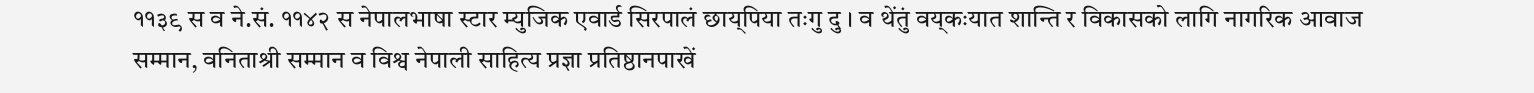११३९ स व ने.सं. ११४२ स नेपालभाषा स्टार म्युजिक एवार्ड सिरपालं छाय्‌पिया तःगु दु । व थेंतुं वय्‌कःयात शान्ति र विकासको लागि नागरिक आवाज सम्मान, वनिताश्री सम्मान व विश्व नेपाली साहित्य प्रज्ञा प्रतिष्ठानपाखें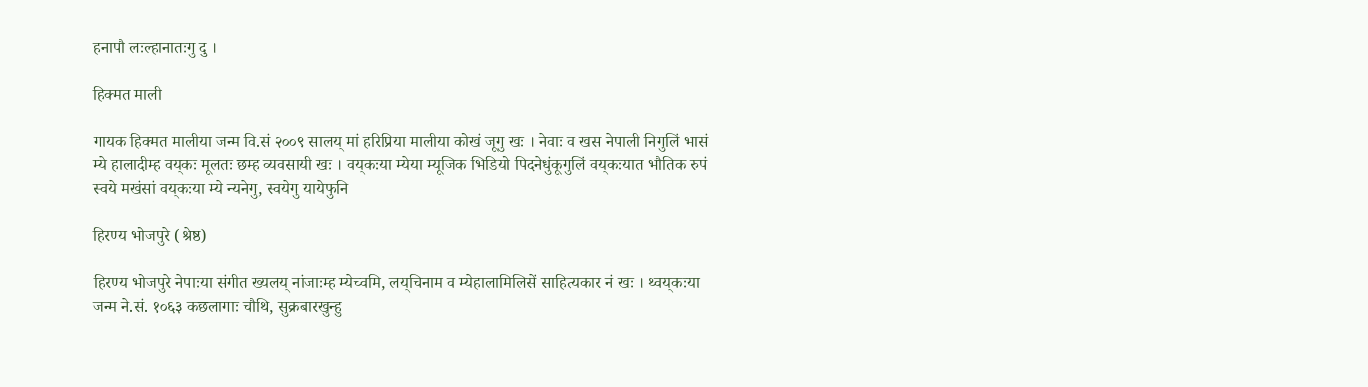हनापौ लःल्हानातःगु दु ।

हिक्मत माली

गायक हिक्मत मालीया जन्म वि.सं २००९ सालय्‌ मां हरिप्रिया मालीया कोखं जूगु खः । नेवाः व खस नेपाली निगुलिं भासं म्ये हालादीम्ह वय्‌कः मूलतः छम्ह व्यवसायी खः । वय्‌कःया म्येया म्यूजिक भिडियो पिदनेधुंकूगुलिं वय्‌कःयात भौतिक रुपं स्वये मखंसां वय्‌कःया म्ये न्यनेगु, स्वयेगु यायेफुनि

हिरण्य भोजपुरे (श्रेष्ठ)

हिरण्य भोजपुरे नेपाःया संगीत ख्यलय्‌ नांजाःम्ह म्येच्वमि, लय्‌चिनाम व म्येहालामिलिसें साहित्यकार नं खः । थ्वय्‌कःया जन्म ने.सं. १०६३ कछलागाः चौथि, सुक्रबारखुन्हु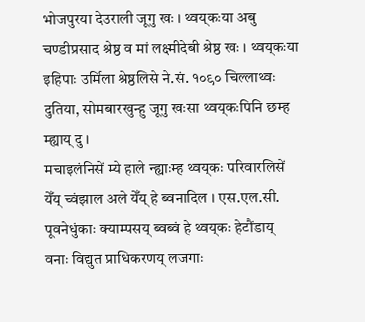भोजपुरया देउराली जूगु खः । थ्वय्‌कःया अबु चण्डीप्रसाद श्रेष्ठ व मां लक्ष्मीदेबी श्रेष्ठ खः । थ्वय्‌कःया इहिपाः उर्मिला श्रेष्ठलिसे ने.सं. १०९० चिल्लाथ्वः दुतिया, सोमबारखुन्हु जूगु खःसा थ्वय्‌कःपिनि छम्ह म्ह्याय्‌ दु ।
मचाइलंनिसें म्ये हाले न्ह्याःम्ह थ्वय्‌कः परिवारलिसें येँय्‌ च्वंझाल अले येँय्‌ हे ब्वनादिल । एस.एल.सी. पूवनेधुंकाः क्याम्पसय्‌ ब्वब्वं हे थ्वय्‌कः हेटौंडाय्‌ वनाः विद्युत प्राधिकरणय्‌ लजगाः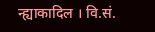न्ह्याकादिल । वि.सं.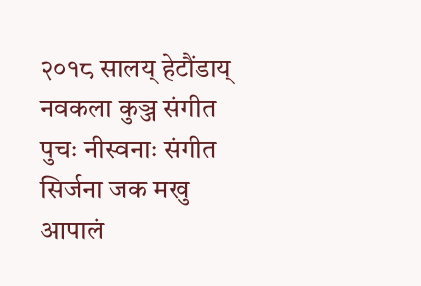२०१८ सालय्‌ हेटौंडाय्‌ नवकला कुञ्ज संगीत पुचः नीस्वनाः संगीत सिर्जना जक मखु आपालं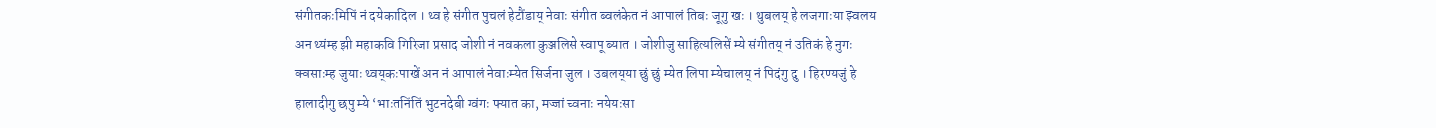संगीतकःमिपिं नं दयेकादिल । थ्व हे संगीत पुचलं हेटौंडाय्‌ नेवाः संगीत ब्वलंकेत नं आपालं तिबः जूगु खः । थुबलय्‌ हे लजगाःया झ्वलय अन थ्यंम्ह झी महाकवि गिरिजा प्रसाद जोशी नं नवकला कुञ्जलिसे स्वापू ब्यात । जोशीजु साहित्यलिसें म्ये संगीतय्‌ नं उतिकं हे नुगः क्वसाःम्ह जुयाः थ्वय्‌कःपाखें अन नं आपालं नेवाःम्येत सिर्जना जुल । उबलय्‌या छुं छुं म्येत लिपा म्येचालय्‌ नं पिदंगु दु । हिरण्यजुं हे हालादीगु छपु म्ये ‘भाःतनिंतिं भुटनदेबी ग्वंगः फ्यात का, मज्जां च्वनाः नयेयःसा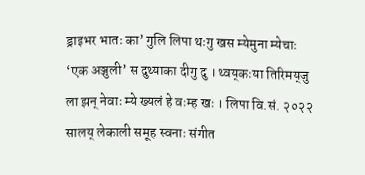ड्राइभर भातः का’ गुलि लिपा थःगु खस म्येमुना म्येचाः ‘एक अञ्जुली’ स दुथ्याका दीगु दु । थ्वय्‌कःया तिरिमय्‌जु ला झन् नेवाः म्ये ख्यलं हे वःम्ह खः । लिपा वि.सं. २०२२ सालय्‌ लेकाली समूह स्वनाः संगीत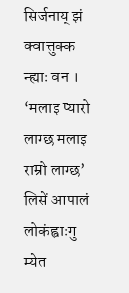सिर्जनाय्‌ झं क्वात्तुक्क न्ह्याः वन । ‘मलाइ प्यारो लाग्छ मलाइ राम्रो लाग्छ’ लिसें आपालं लोकंह्वाःगु म्येत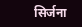सिर्जना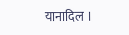यानादिल ।